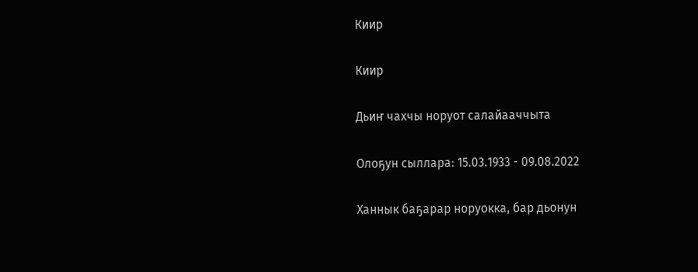Киир

Киир

Дьиҥ чахчы норуот салайааччыта

Олоҕун сыллара: 15.03.1933 - 09.08.2022

Ханнык баҕарар норуокка, бар дьонун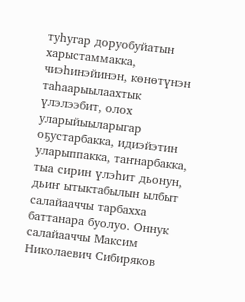туһугар доруобуйатын харыстаммакка, чиэһинэйинэн, көнөтүнэн таһаарыылаахтык үлэлээбит, олох уларыйыыларыгар оҕустарбакка, идиэйэтин уларыппакка, таҥнарбакка, тыа сирин үлэһит дьонун, дьиҥ ытыктабылын ылбыт салайааччы тарбахха баттанара буолуо. Оннук салайааччы Максим Николаевич Сибиряков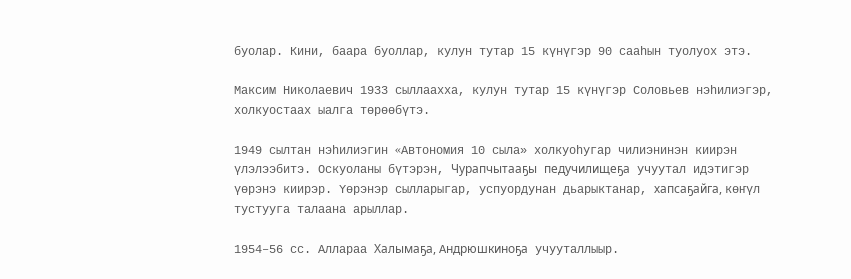буолар. Кини, баара буоллар, кулун тутар 15 күнүгэр 90 сааһын туолуох этэ.

Максим Николаевич 1933 сыллаахха, кулун тутар 15 күнүгэр Соловьев нэһилиэгэр, холкуостаах ыалга төрөөбүтэ.

1949 сылтан нэһилиэгин «Aвтономия 10 сыла» холкуоһугар чилиэнинэн киирэн үлэлээбитэ. Оскуоланы бүтэрэн, Чурапчытааҕы педучилищеҕа учуутал идэтигэр үөрэнэ киирэр. Үөрэнэр сылларыгар, успуордунан дьарыктанар, хапсаҕайга, көҥүл тустууга талаана арыллар.

1954–56 сс. Aллараа Халымаҕа, Aндрюшкиноҕа учууталлыыр.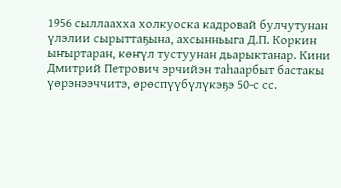1956 сыллаахха холкуоска кадровай булчутунан үлэлии сырыттаҕына, ахсынньыга Д.П. Коркин ыҥыртаран, көҥүл тустуунан дьарыктанар. Кини Дмитрий Петрович эрчийэн таһаарбыт бастакы үөрэнээччитэ, өрөспүүбүлүкэҕэ 50-с сс.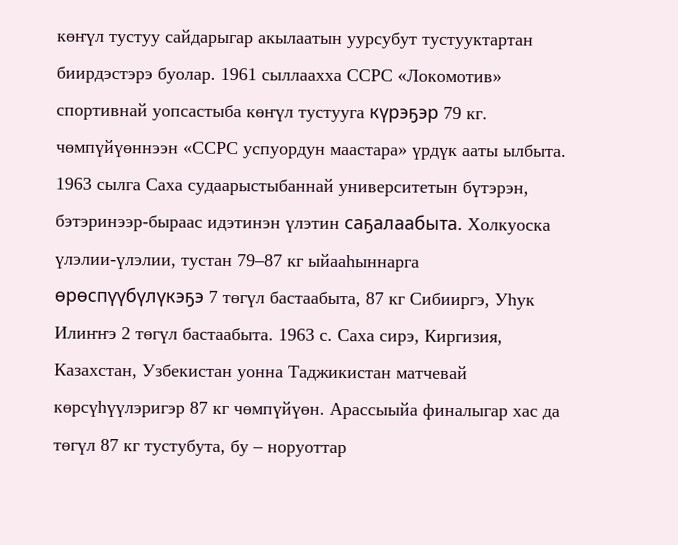көҥүл тустуу сайдарыгар акылаатын уурсубут тустууктартан биирдэстэрэ буолар. 1961 сыллаахха ССРС «Локомотив» спортивнай уопсастыба көҥүл тустууга күрэҕэр 79 кг. чөмпүйүөннээн «ССРС успуордун маастара» үрдүк ааты ылбыта. 1963 сылга Саха судаарыстыбаннай университетын бүтэрэн, бэтэринээр-быраас идэтинэн үлэтин саҕалаабыта. Холкуоска үлэлии-үлэлии, тустан 79–87 кг ыйааһыннарга өрөспүүбүлүкэҕэ 7 төгүл бастаабыта, 87 кг Сибииргэ, Уһук Илиҥҥэ 2 төгүл бастаабыта. 1963 с. Саха сирэ, Киргизия, Казахстан, Узбекистан уонна Таджикистан матчевай көрсүһүүлэригэр 87 кг чөмпүйүөн. Арассыыйа финалыгар хас да төгүл 87 кг тустубута, бу – норуоттар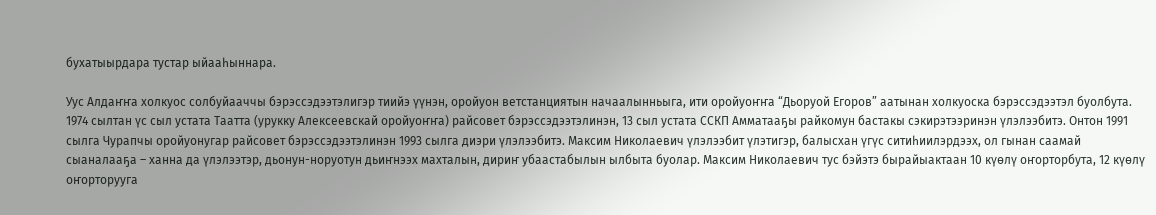бухатыырдара тустар ыйааһыннара.

Уус Алдаҥҥа холкуос солбуйааччы бэрэссэдээтэлигэр тиийэ үүнэн, оройуон ветстанциятын начаалынньыга, ити оройуоҥҥа “Дьоруой Егоров” аатынан холкуоска бэрэссэдээтэл буолбута. 1974 сылтан үс сыл устата Таатта (урукку Aлексеевскай оройуоҥҥа) райсовет бэрэссэдээтэлинэн, 13 сыл устата ССКП Aмматааҕы райкомун бастакы сэкирэтээринэн үлэлээбитэ. Онтон 1991 сылга Чурапчы оройуонугар райсовет бэрэссэдээтэлинэн 1993 сылга диэри үлэлээбитэ. Максим Николаевич үлэлээбит үлэтигэр, балысхан үгүс ситиһиилэрдээх, ол гынан саамай сыаналааҕа – ханна да үлэлээтэр, дьонун-норуотун дьиҥнээх махталын, дириҥ убаастабылын ылбыта буолар. Максим Николаевич тус бэйэтэ бырайыактаан 10 күөлү оҥорторбута, 12 күөлү оҥорторууга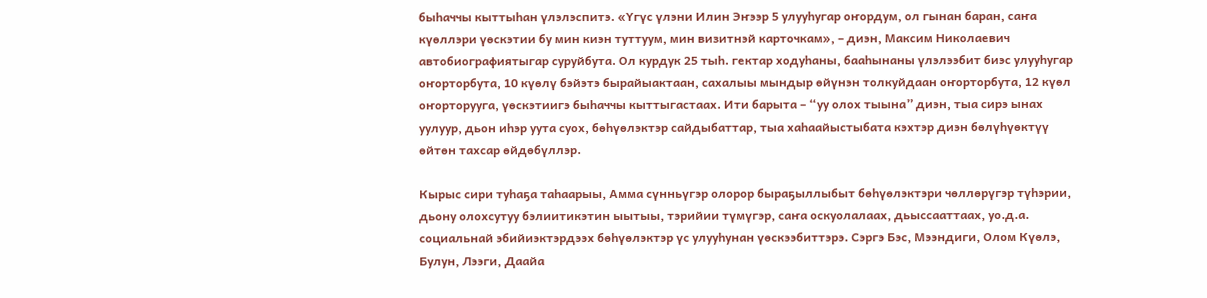быһаччы кыттыһан үлэлэспитэ. «Үгүс үлэни Илин Эҥээр 5 улууһугар оҥордум, ол гынан баран, саҥа күөллэри үөскэтии бу мин киэн туттуум, мин визитнэй карточкам», – диэн, Максим Николаевич автобиографиятыгар суруйбута. Ол курдук 25 тыһ. гектар ходуһаны, бааһынаны үлэлээбит биэс улууһугар оҥорторбута, 10 күөлү бэйэтэ бырайыактаан, сахалыы мындыр өйүнэн толкуйдаан оҥорторбута, 12 күөл оҥорторууга, үөскэтиигэ быһаччы кыттыгастаах. Ити барыта – “уу олох тыына” диэн, тыа сирэ ынах уулуур, дьон иһэр уута суох, бөһүөлэктэр сайдыбаттар, тыа хаһаайыстыбата кэхтэр диэн бөлүһүөктүү өйтөн тахсар өйдөбүллэр.

Кырыс сири туһаҕа таһаарыы, Амма сүнньүгэр олорор быраҕыллыбыт бөһүөлэктэри чөллөрүгэр түһэрии, дьону олохсутуу бэлиитикэтин ыытыы, тэрийии түмүгэр, саҥа оскуолалаах, дьыссааттаах, уо.д.а. социальнай эбийиэктэрдээх бөһүөлэктэр үс улууһунан үөскээбиттэрэ. Сэргэ Бэс, Мээндиги, Олом Күөлэ, Булун, Лээги, Даайа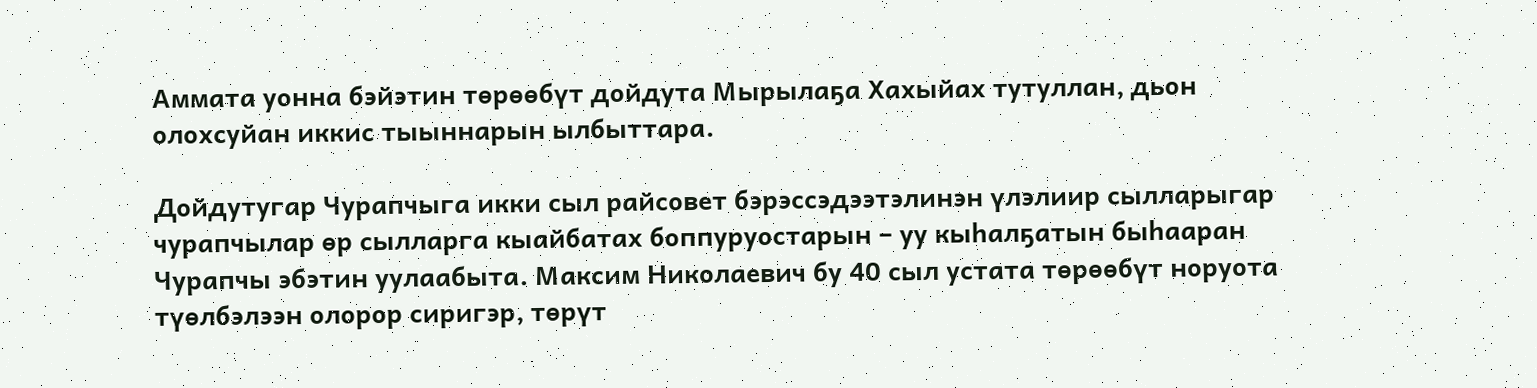Аммата уонна бэйэтин төрөөбүт дойдута Мырылаҕа Хахыйах тутуллан, дьон олохсуйан иккис тыыннарын ылбыттара.

Дойдутугар Чурапчыга икки сыл райсовет бэрэссэдээтэлинэн үлэлиир сылларыгар чурапчылар өр сылларга кыайбатах боппуруостарын – уу кыһалҕатын быһааран Чурапчы эбэтин уулаабыта. Максим Николаевич бу 40 сыл устата төрөөбүт норуота түөлбэлээн олорор сиригэр, төрүт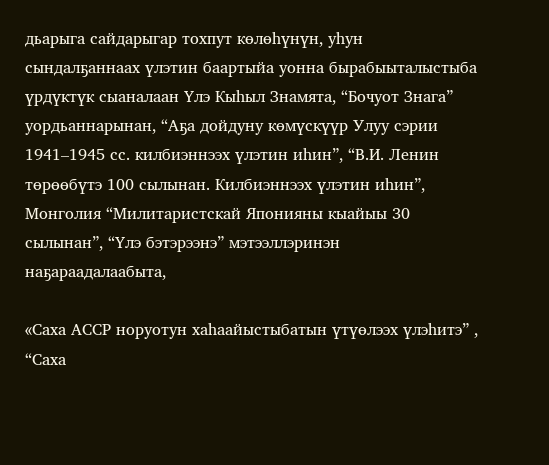дьарыга сайдарыгар тохпут көлөһүнүн, уһун сындалҕаннаах үлэтин баартыйа уонна бырабыыталыстыба үрдүктүк сыаналаан Үлэ Кыһыл Знамята, “Бочуот Знага” уордьаннарынан, “Аҕа дойдуну көмүскүүр Улуу сэрии 1941–1945 сс. килбиэннээх үлэтин иһин”, “В.И. Ленин төрөөбүтэ 100 сылынан. Килбиэннээх үлэтин иһин”, Монголия “Милитаристскай Японияны кыайыы 30 сылынан”, “Үлэ бэтэрээнэ” мэтээллэринэн наҕараадалаабыта,

«Саха АССР норуотун хаһаайыстыбатын үтүөлээх үлэһитэ” , “Саха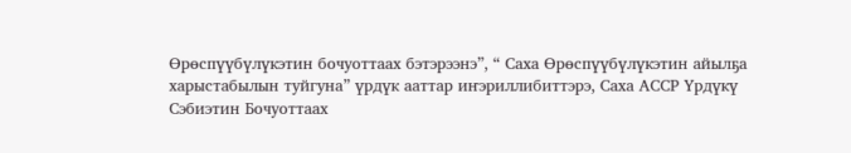Өрөспүүбүлүкэтин бочуоттаах бэтэрээнэ”, “ Саха Өрөспүүбүлүкэтин айылҕа харыстабылын туйгуна” үрдүк ааттар иҥэриллибиттэрэ, Саха АССР Үрдүкү Сэбиэтин Бочуоттаах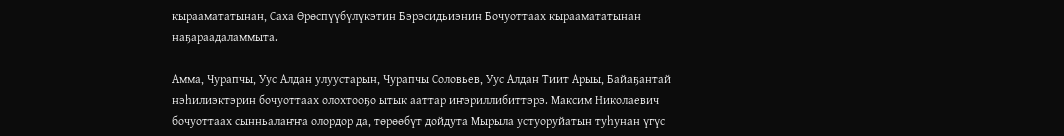кыраамататынан, Саха Өрөспүүбүлүкэтин Бэрэсидьиэнин Бочуоттаах кыраамататынан наҕараадаламмыта.

Амма, Чурапчы, Уус Алдан улуустарын, Чурапчы Соловьев, Уус Алдан Тиит Арыы, Байаҕантай нэһилиэктэрин бочуоттаах олохтооҕо ытык ааттар иҥэриллибиттэрэ. Максим Николаевич бочуоттаах сынньалаҥҥа олордор да, төрөөбүт дойдута Мырыла устуоруйатын туһунан үгүс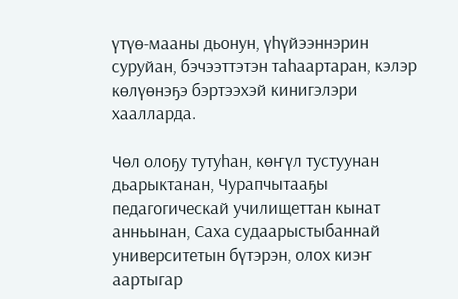үтүө-мааны дьонун, үһүйээннэрин суруйан, бэчээттэтэн таһаартаран, кэлэр көлүөнэҕэ бэртээхэй кинигэлэри хаалларда.

Чөл олоҕу тутуһан, көҥүл тустуунан дьарыктанан, Чурапчытааҕы педагогическай училищеттан кынат анньынан, Саха судаарыстыбаннай университетын бүтэрэн, олох киэҥ аартыгар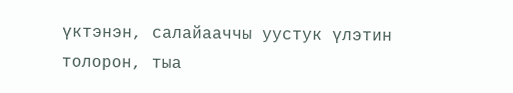үктэнэн, салайааччы уустук үлэтин толорон, тыа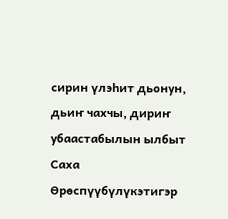сирин үлэһит дьонун, дьиҥ чахчы, дириҥ убаастабылын ылбыт Саха Өрөспүүбүлүкэтигэр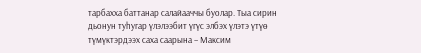тарбахха баттанар салайааччы буолар. Тыа сирин дьонун туһугар үлэлээбит үгүс элбэх үлэтэ үтүө түмүктэрдээх саха саарына – Максим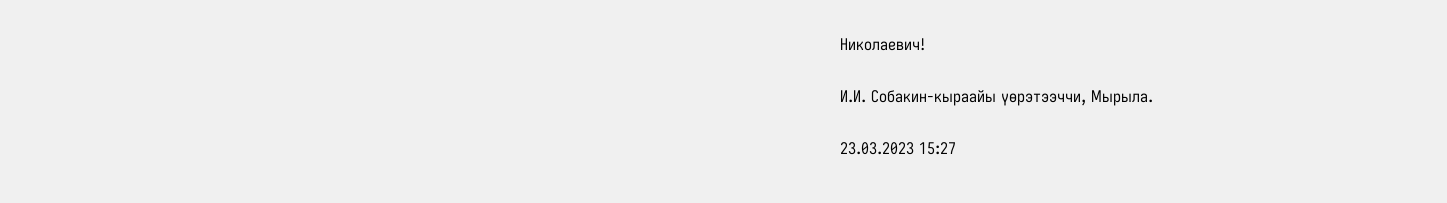Николаевич!

И.И. Собакин-кыраайы үөрэтээччи, Мырыла.

23.03.2023 15:27